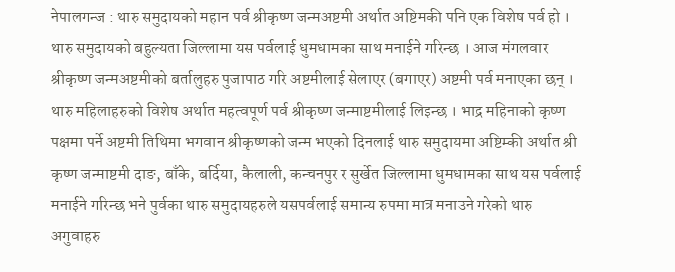नेपालगन्ज : थारु समुदायको महान पर्व श्रीकृष्ण जन्मअष्टमी अर्थात अष्टिमकी पनि एक विशेष पर्व हो । थारु समुदायको बहुल्यता जिल्लामा यस पर्वलाई धुमधामका साथ मनाईने गरिन्छ । आज मंगलवार श्रीकृष्ण जन्मअष्टमीको बर्तालुहरु पुजापाठ गरि अष्टमीलाई सेलाएर (बगाएर) अष्टमी पर्व मनाएका छन् । थारु महिलाहरुको विशेष अर्थात महत्वपूर्ण पर्व श्रीकृष्ण जन्माष्टमीलाई लिइन्छ । भाद्र महिनाको कृष्ण पक्षमा पर्ने अष्टमी तिथिमा भगवान श्रीकृष्णको जन्म भएको दिनलाई थारु समुदायमा अष्टिम्की अर्थात श्री कृष्ण जन्माष्टमी दाङ, बाँके, बर्दिया, कैलाली, कन्चनपुर र सुर्खेत जिल्लामा धुमधामका साथ यस पर्वलाई मनाईने गरिन्छ भने पुर्वका थारु समुदायहरुले यसपर्वलाई समान्य रुपमा मात्र मनाउने गरेको थारु अगुवाहरु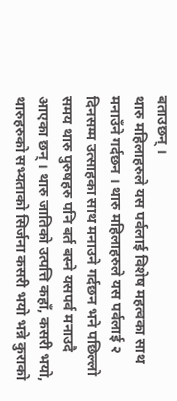बताउछन् ।
थारु महिलाहरुले यस पर्वलाई विशेष महत्वका साथ मनाउँने गर्दछन । थारु महिलाहरुले यस पर्वलाई २ दिनसम्म उत्साहका साथ मनाउने गर्दछन भने पछिल्लो समय थारु पुरुषहरु पनि बर्त बस्ने यसपर्व मनाउदै आएका छन् । थारु जातिको उत्पत्ति कहाँ, कसरी भयो, थारुहरुको सभ्यताको सिर्जना कसरी भयो भन्ने कुराको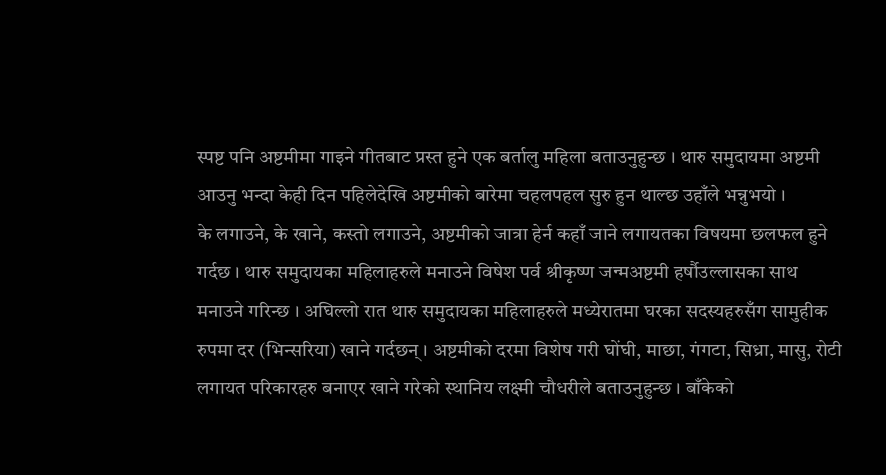स्पष्ट पनि अष्टमीमा गाइने गीतबाट प्रस्त हुने एक बर्तालु महिला बताउनुहुन्छ । थारु समुदायमा अष्टमी आउनु भन्दा केही दिन पहिलेदेखि अष्टमीको बारेमा चहलपहल सुरु हुन थाल्छ उहाँले भन्नुभयो ।
के लगाउने, के खाने, कस्तो लगाउने, अष्टमीको जात्रा हेर्न कहाँ जाने लगायतका विषयमा छलफल हुने गर्दछ । थारु समुदायका महिलाहरुले मनाउने विषेश पर्व श्रीकृष्ण जन्मअष्टमी हर्षौउल्लासका साथ मनाउने गरिन्छ । अघिल्लो रात थारु समुदायका महिलाहरुले मध्येरातमा घरका सदस्यहरुसँग सामुहीक रुपमा दर (भिन्सरिया) खाने गर्दछन् । अष्टमीको दरमा विशेष गरी घोंघी, माछा, गंगटा, सिध्रा, मासु, रोटी लगायत परिकारहरु बनाएर खाने गरेको स्थानिय लक्ष्मी चौधरीले बताउनुहुन्छ । बाँकेको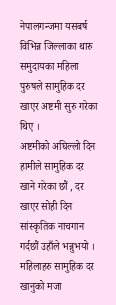नेपालगन्जमा यसबर्ष विभिन्न जिल्लाका थारु समुदायका महिला पुरुषले सामुहिक दर खाएर अष्टमी सुरु गरेका थिए ।
अष्टमीको अघिल्लो दिन हामीले सामुहिक दर खाने गरेका छौं , दर खाएर सोही दिन सांस्कृतिक नाचगान गर्दछौं उहाँले भन्नुभयो । महिलाहरु सामुहिक दर खानुको मजा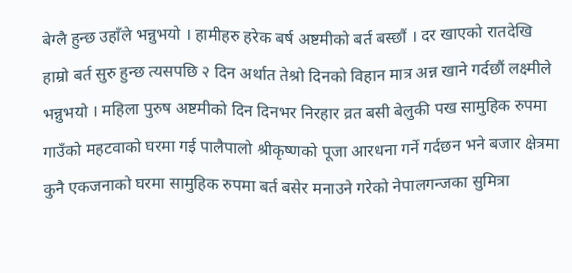बेग्लै हुन्छ उहाँले भन्नुभयो । हामीहरु हरेक बर्ष अष्टमीको बर्त बस्छौं । दर खाएको रातदेखि हाम्रो बर्त सुरु हुन्छ त्यसपछि २ दिन अर्थात तेश्रो दिनको विहान मात्र अन्न खाने गर्दछौं लक्ष्मीले भन्नुभयो । महिला पुरुष अष्टमीको दिन दिनभर निरहार व्रत बसी बेलुकी पख सामुहिक रुपमा गाउँको महटवाको घरमा गई पालैपालो श्रीकृष्णको पूजा आरधना गर्ने गर्दछन भने बजार क्षेत्रमा कुनै एकजनाको घरमा सामुहिक रुपमा बर्त बसेर मनाउने गरेको नेपालगन्जका सुमित्रा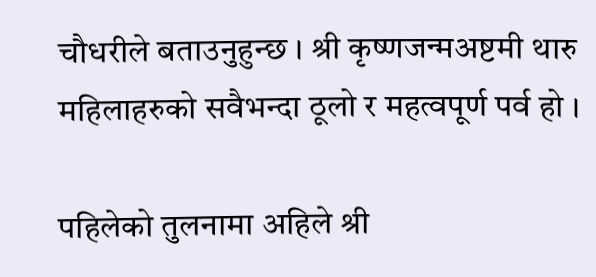चौधरीले बताउनुहुन्छ । श्री कृष्णजन्मअष्टमी थारु महिलाहरुको सवैभन्दा ठूलो र महत्वपूर्ण पर्व हो ।

पहिलेको तुलनामा अहिले श्री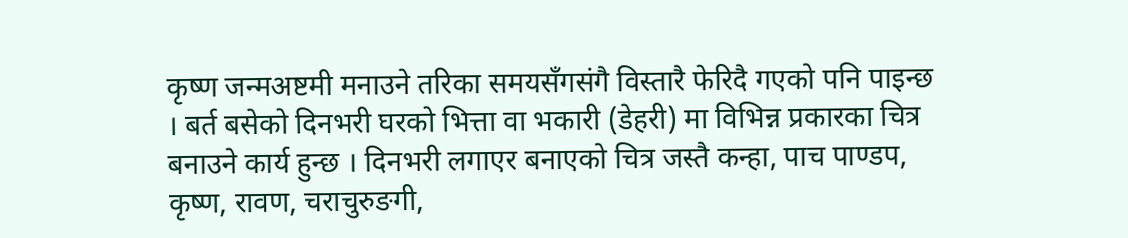कृष्ण जन्मअष्टमी मनाउने तरिका समयसँगसंगै विस्तारै फेरिदै गएको पनि पाइन्छ । बर्त बसेको दिनभरी घरको भित्ता वा भकारी (डेहरी) मा विभिन्न प्रकारका चित्र बनाउने कार्य हुन्छ । दिनभरी लगाएर बनाएको चित्र जस्तै कन्हा, पाच पाण्डप, कृष्ण, रावण, चराचुरुङगी,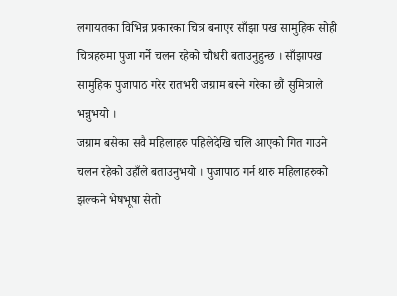लगायतका विभिन्न प्रकारका चित्र बनाएर साँझा पख सामुहिक सोही चित्रहरुमा पुजा गर्ने चलन रहेको चौधरी बताउनुहुन्छ । साँझापख सामुहिक पुजापाठ गरेर रातभरी जग्राम बस्ने गरेका छौं सुमित्राले भन्नुभयो ।
जग्राम बसेका सवै महिलाहरु पहिलेदेखि चलि आएको गित गाउने चलन रहेको उहाँले बताउनुभयो । पुजापाठ गर्न थारु महिलाहरुको झल्कने भेषभूषा सेतो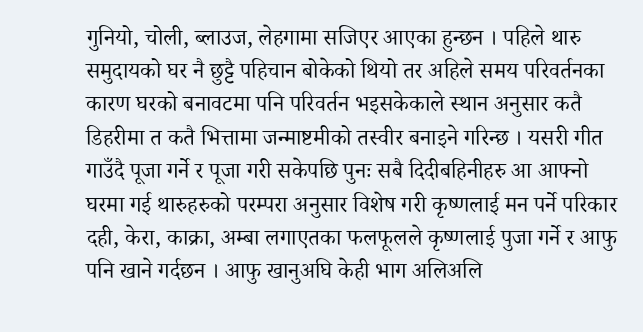गुनियो, चोली, ब्लाउज, लेहगामा सजिएर आएका हुन्छन । पहिले थारु समुदायको घर नै छुट्टै पहिचान बोकेको थियो तर अहिले समय परिवर्तनका कारण घरको बनावटमा पनि परिवर्तन भइसकेकाले स्थान अनुसार कतै डिहरीमा त कतै भित्तामा जन्माष्टमीको तस्वीर बनाइने गरिन्छ । यसरी गीत गाउँदै पूजा गर्ने र पूजा गरी सकेपछि पुनः सबै दिदीबहिनीहरु आ आफ्नो घरमा गई थारुहरुको परम्परा अनुसार विशेष गरी कृष्णलाई मन पर्ने परिकार दही, केरा, काक्रा, अम्बा लगाएतका फलफूलले कृष्णलाई पुजा गर्ने र आफु पनि खाने गर्दछन । आफु खानुअघि केही भाग अलिअलि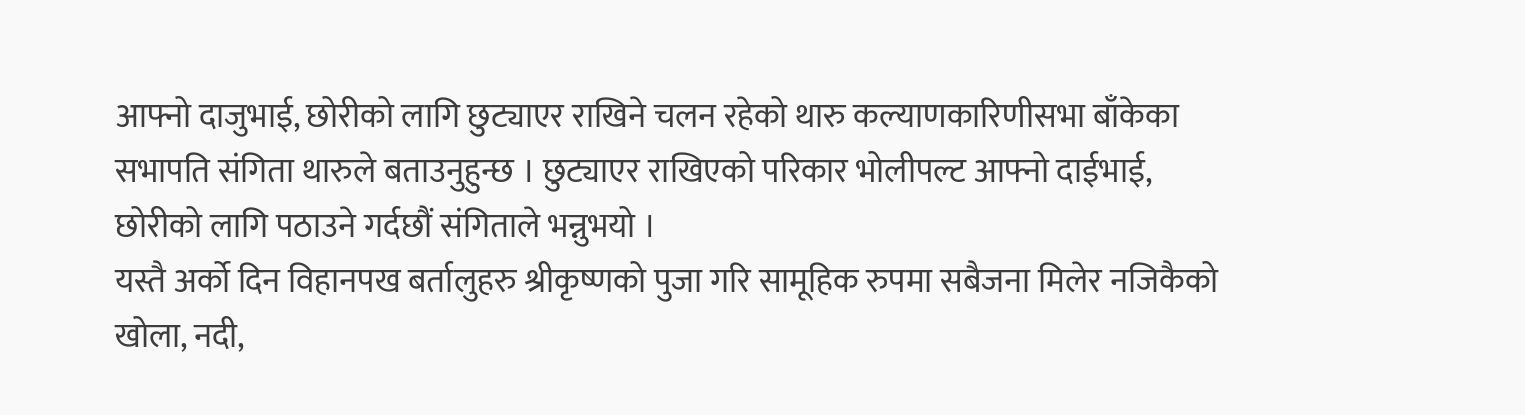आफ्नो दाजुभाई, छोरीको लागि छुट्याएर राखिने चलन रहेको थारु कल्याणकारिणीसभा बाँकेका सभापति संगिता थारुले बताउनुहुन्छ । छुट्याएर राखिएको परिकार भोलीपल्ट आफ्नो दाईभाई, छोरीको लागि पठाउने गर्दछौं संगिताले भन्नुभयो ।
यस्तै अर्को दिन विहानपख बर्तालुहरु श्रीकृष्णको पुजा गरि सामूहिक रुपमा सबैजना मिलेर नजिकैको खोला, नदी,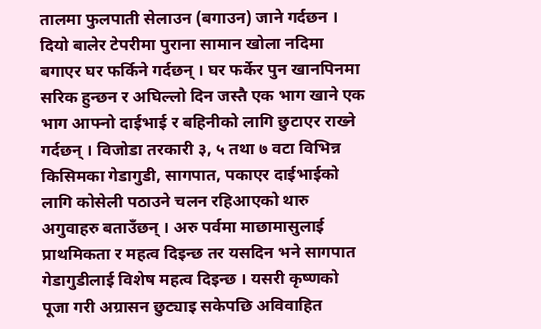तालमा फुलपाती सेलाउन (बगाउन) जाने गर्दछन । दियो बालेर टेपरीमा पुराना सामान खोला नदिमा बगाएर घर फर्किने गर्दछन् । घर फर्केर पुन खानपिनमा सरिक हुन्छन र अघिल्लो दिन जस्तै एक भाग खाने एक भाग आफ्नो दाईभाई र बहिनीको लागि छुटाएर राख्ने गर्दछन् । विजोडा तरकारी ३, ५ तथा ७ वटा विभिन्न किसिमका गेडागुडी, सागपात, पकाएर दाईभाईको लागि कोसेली पठाउने चलन रहिआएको थारु अगुवाहरु बताउँछन् । अरु पर्वमा माछामासुलाई प्राथमिकता र महत्व दिइन्छ तर यसदिन भने सागपात गेडागुडीलाई विशेष महत्व दिइन्छ । यसरी कृष्णको पूजा गरी अग्रासन छुट्याइ सकेपछि अविवाहित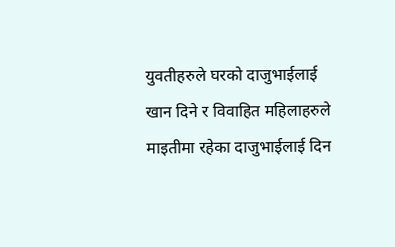युवतीहरुले घरको दाजुभाईलाई खान दिने र विवाहित महिलाहरुले माइतीमा रहेका दाजुभाईलाई दिन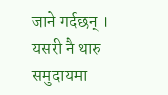जाने गर्दछन् । यसरी नै थारु समुदायमा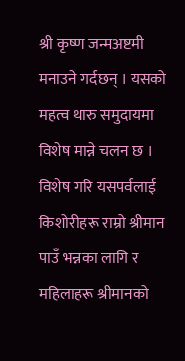श्री कृष्ण जन्मअष्टमी मनाउने गर्दछन् । यसको महत्व थारु समुदायमा विशेष मान्ने चलन छ । विशेष गरि यसपर्वलाई किशोरीहरू राम्रो श्रीमान पाउँ भन्नका लागि र महिलाहरू श्रीमानको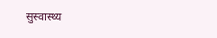सुस्वास्थ्य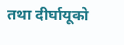तथा दीर्घायूको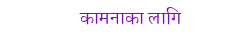कामनाका लागि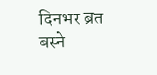दिनभर ब्रत बस्ने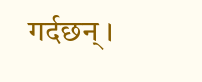गर्दछन् ।